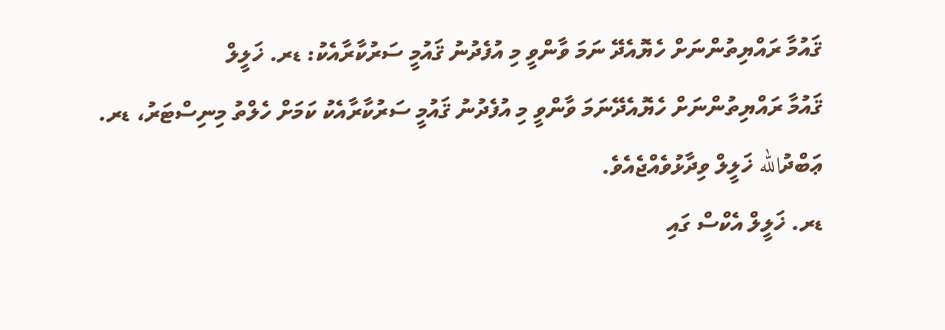ޤައުމާ ރައްޔިތުންނަށް ހެޔޮއެދޭ ނަމަ ވާންވީ މި އުފެދުނު ޤައުމީ ސަރުކާރާއެކު: ޑރ. ޚަލީލް
ޤައުމާ ރައްޔިތުންނަށް ހެޔޮއެދޭނަމަ ވާންވީ މި އުފެދުނު ޤައުމީ ސަރުކާރާއެކު ކަމަށް ހެލްތު މިނިސްޓަރު، ޑރ. ޢަބްދުالله ޚަލީލް ވިދާޅުވެއްޖެއެވެ.
ޑރ. ޚަލީލް އެކްސް ގައި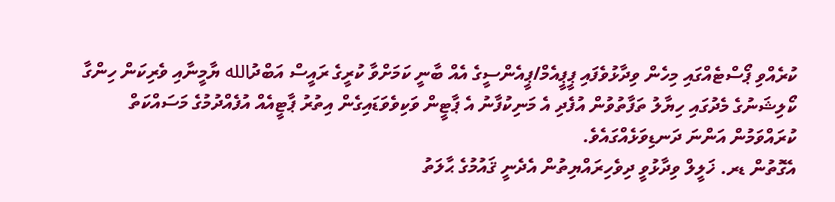ކުރެއްވި ޕޯސްޓެއްގައި މިހެން ވިދާޅުވެފައި ޕީޕީއެމް/ޕީއެންސީގެ އެއް ބާނީ ކަމަށްވާ ކުރީގެ ރައީސް އަބްދުالله ޔާމީނާއި ވެރިކަން ހިންގާ ކޯލިޝަނުގެ މެދުގައި ހިޔާލު ތަފާތުވުން އުފެދި އެ މަނިކުފާނު އެ ޕާޓީން ވަކިވެވަޑައިގެން އިތުރު ޕާޓީއެއް އުފެއްދުމުގެ މަސައްކަތް ކުރައްވަމުން އަންނަ ދަނޑިވަޅެއްގައެވެ.
އެގޮތުން ޑރ. ޚަލީލް ވިދާޅުވީ ދިވެހިރައްޔިތުން އެދެނީ ޤައުމުގެ ޙާލަތު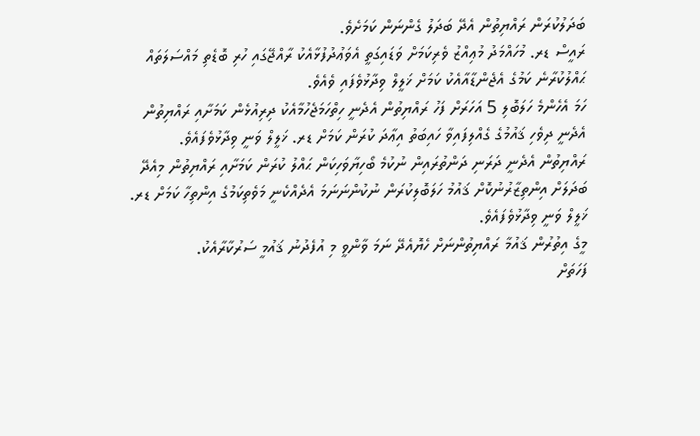ބަދަލުކުރަން ރައްޔިތުން އެދޭ ބަދަލު ގެންނަން ކަމަށެވެ.
ރައީސް ޑރ. މުހައްމަދު މުޢިއްޒު ވެރިކަމަށް ވަޑައިގަތީ އެވަޢުދުފުޅާއެކު ރާއްޖޭގައި ހުރި ބޮޑެތި މައްސަލަތައް ޙައްލުކުރާނެ ކަމުގެ އެޖެންޑާއާއެކު ކަމަށް ޚަލީލް ވިދާޅުވެފައި ވެއެވެ.
ހަމަ އެހެންމެ ހަލަބޮލި 5 އަހަރަށް ފަހު ރައްޔިތުން އެދެނީ ހިތްހަމަޖެހުމާއެކު ދިރިއުޅެން ކަމަށާއި ރައްޔިތުން އެދެނީ ދިވެހި ޤައުމުގެ ގެއްލިފައިވާ ހައިބަތު އިޢާދަ ކުރަން ކަމަށް ޑރ. ޚަލީލް ވަނީ ވިދާޅުވެފައެވެ.
ރައްޔިތުން އެދެނީ ދަރަނި ދަންތުރައިން ނުކުމެ ބޯހިޔާވަހިކަން ޙައްލު ކުރަން ކަމަށާއި ރައްޔިތުން މިއެދޭ ބަދަލަށް އިންތިޒާރުނުކޮށް ޤައުމު ހަލަބޮލިކުރަން ނުކުންނަނަމަ އެދެއްކެނީ މަވެތިކަމުގެ އިންތިހާ ކަމަށް ޑރ. ޚަލީލް ވަނީ ވިދާޅުވެފައެވެ.
މީގެ އިތުރުން ޤައުމާ ރައްޔިތުންނަށް ހެޔޮއެދޭ ނަމަ ވާންވީ މި އުފެދުނު ޤައުމީ ސަރުކާރާއެކު.
ފަހަތަށް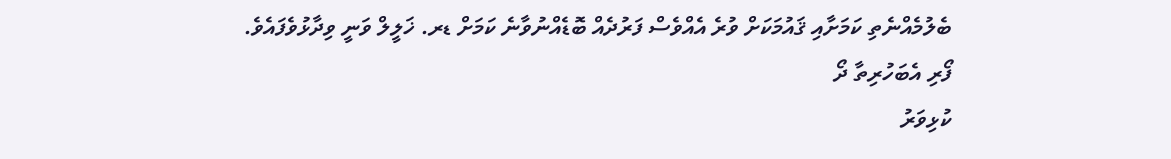ބެލުމެއްނެތި ކަމަށާއި ޤައުމަކަށް ވުރެ އެއްވެސް ފަރުދެއް ބޮޑެއްނުވާނެ ކަމަށް ޑރ. ޚަލީލް ވަނީ ވިދާޅުވެފައެވެ.
ފޯރި އެބަހުރިތާ ދޯ
ކުޅިވަރު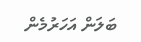ބަލަން އަހަރުމެން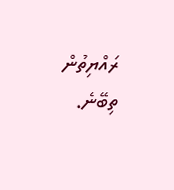ރައްޔިތުން ތިބޭނެ.